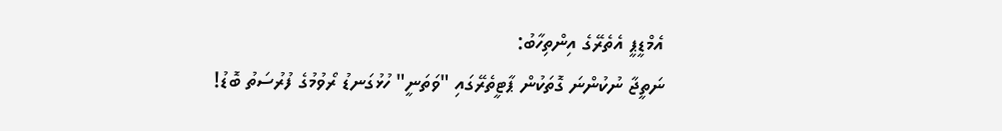އެމްޑީޕީ އެތެރޭގެ އިންތިހާބު:
ނަތީޖާ ނުކުންނަ ގޮތަކުން ޕާޓީތެރޭގައި "ވަތަނީ" ހުޅުގަނޑު ރޯވުމުގެ ފުރުސަތު ބޮޑު!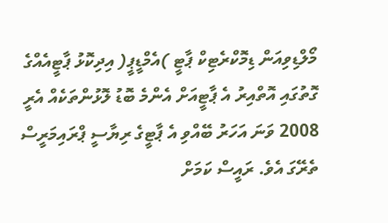މޯލްޑިވިއަން ޑިމޮކްރެޓިކް ޕާޓީ )އެމްޑީޕީ( އިދިކޮޅު ޕާޓީއެއްގެ ގޮތުގައި އޮތްއިރު އެ ޕާޓީއަށް އެންމެ ބޮޑު ލޮޅުންތަކެއް އެރީ 2008 ވަނަ އަހަރު ބޭއްވި އެ ޕާޓީގެ ރިޔާސީ ޕްރައިމަރީސް ތެރޭގަ އެވެ. ރައީސް ކަމަށް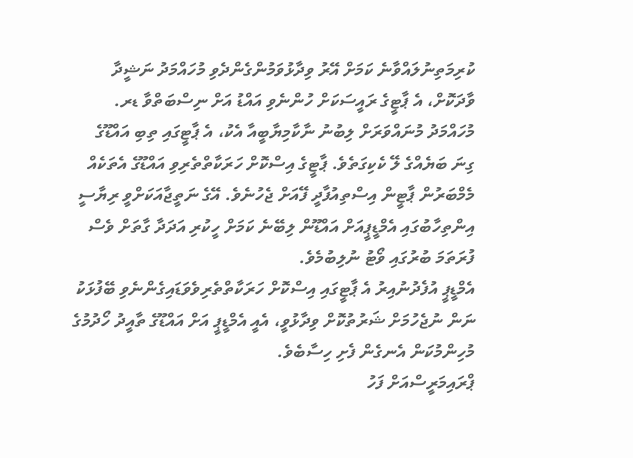ކުރިމަތިނުލައްވާނެ ކަމަށް އޭރު ވިދާޅުވަމުންގެންދެވި މުހައްމަދު ނަޝީދާ ވާދަކޮށް، އެ ޕާޓީގެ ރައީސަކަށް ހުންނެވި އައްޑު އަށް ނިސްބަތްވާ ޑރ. މުހައްމަދު މުނައްވަރަށް ލިބުނު ނާކާމިޔާބީއާ އެކު، އެ ޕާޓީގައި ތިބި އައްޑޫގެ ގިނަ ބަޔެއްގެ ލޭ ކެކިގަތެވެ. ޕާޓީގެ އިސްކޮށް ހަރަކާތްތެރިވި އައްޑޫގެ އެތަކެއް މެމްބަރުން ޕާޓީން އިސްތިއުފާދީ ފޭއަށް ޖެހުނެވެ. އޭގެ ނަތީޖާއަކަށްވީ ރިޔާސީ އިންތިހާބުގައި އެމްޑީޕީއަށް އައްޑޫން ލިބޭނެ ކަމަށް ހީކުރި އަދަދާ ގާތަށް ވެސް ފުރަތަމަ ބުރުގައި ވޯޓު ނުލިބުމެވެ.
އެމްޑީޕީ އުފެދުނުއިރު އެ ޕާޓީގައި އިސްކޮށް ހަރަކާތްތެރިވެވަޑައިގެންނެވި ބޭފުޅަކު ނަން ނުޖެހުމަށް ޝަރުތުކޮށް ވިދާޅުވީ، އެއީ އެމްޑީޕީ އަށް އައްޑޫގެ ތާއީދު ހޯދުމުގެ މުހިންމުކަން އެނގެން ފެށި ހިސާބެވެ.
ޕްރައިމަރީސްއަށް ފަހު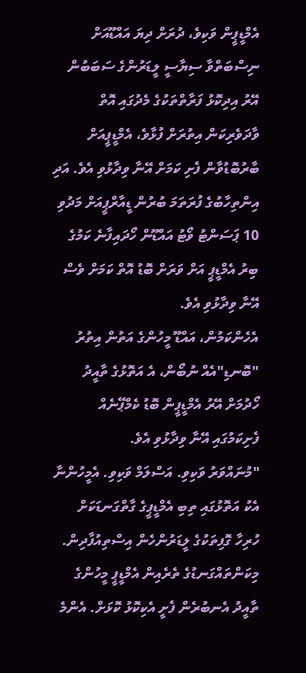އެމްޑީޕީން ވަކިވެ، ދުރަށް ދިޔަ އައްޑޫއަށް ނިސްބަތްވާ ސިޔާސީ ލީޑަރުންގެ ސަބަބުން އޭރު އިދިކޮޅު ފަރާތްތަކުގެ މެދުގައި އޮތް ވާދަވެރިކަން އިތުރަށް ފުޅާވެ، އެމްޑީޕީއަށް ބާރުބޮޑުވާން ފެށި ކަމަށް އޭނާ ވިދާޅުވި އެވެ. އަދި އިންތިހާބުގެ ފުރަތަމަ ބުރުން ޑީއާރްޕީއަށް މަދުވި 10 ޕަސަންޓު ވޯޓު އައްޑޫން ހޯދައިފާނެ ކަމުގެ ބިރު އެމްޑީޕީ އަށް ވަރަށް ބޮޑު އޮތް ކަމަށް ވެސް އޭނާ ވިދާޅުވި އެވެ.
އެހެންކަމުން، އައްޑޫ މީހުންގެ އަތުން އިތުރު "ބޮނޑި"އެއް ނުބޯން، އެ އަތޮޅުގެ ތާއީދު ހޯދުމަށް އޭރު އެމްޑީޕީން ބޮޑު ކެމްޕޭނެއް ފެށިކަމުގައި އޭނާ ވިދާޅުވި އެވެ.
"މުނައްވަރު ވަކިވި. އަސްލަމް ވަކިވި. އެމީހުންނާ އެކު އަތޮޅުގައި ތިބި އެމްޑީޕީގެ ގާތްގަނޑަކަށް ހުރިހާ ގޮފިތަކުގެ ލީޑަރުންހެން އިސްތިއުފާދިން. މިކަންތައްގަނޑުގެ ތެރެއިން އެމްޑީޕީ މީހުންގެ ތާއީދު އެނބުރެން ފެށީ އެކިކޮޅު ކޮޅަށް. އެންމެ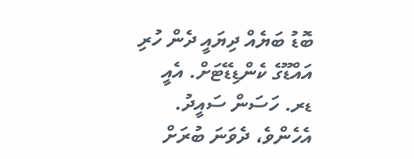ބޮޑު ބަޔެއް ދިޔައީ ދެން ހުރި އައްޑޫގެ ކެންޑިޑޭޓަށް. އެއީ ޑރ. ހަސަން ސައީދު. އެހެންވެ، ދެވަނަ ބުރަށް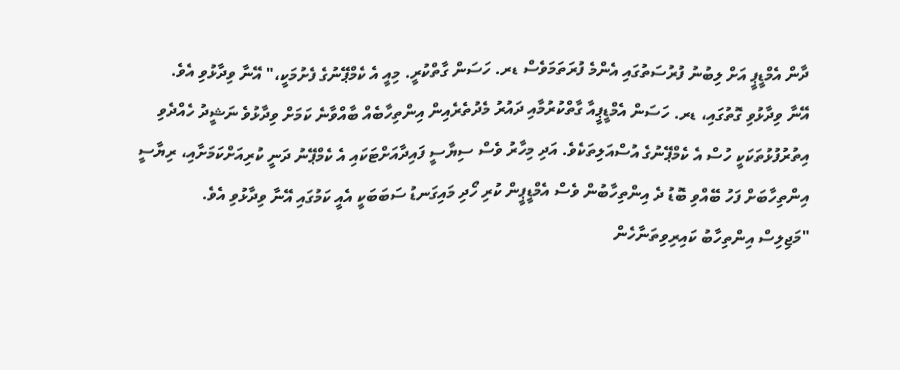ދާން އެމްޑީޕީ އަށް ލިބުނު ފުރުސަތުގައި އެންމެ ފުރަތަމަވެސް ޑރ. ހަސަން ގާތްކުރީ. މިއީ އެ ކެމްޕޭނުގެ ފެށުމަކީ،" އޭނާ ވިދާޅުވި އެވެ.
އޭނާ ވިދާޅުވި ގޮތުގައި، ޑރ. ހަސަން އެމްޑީޕީއާ ގާތްކުރުމާއި ދައުރު މެދުތެރެއިން އިންތިހާބެއް ބާއްވާނެ ކަމަށް ވިދާޅުވެ ނަޝީދު ހެއްދެވި އިތުރުފުޅުތަކަކީ ހުސް އެ ކެމްޕޭނުގެ އުސްއަލިތަކެވެ. އަދި މިހާރު ވެސް ސިޔާސީ ފައިދާއަށްޓަކައި އެ ކެމްޕޭނު ދަނީ ކުރިއަށްކަމަށާއި، ރިޔާސީ އިންތިހާބަށް ފަހު ބޭއްވި ބޮޑު ދެ އިންތިހާބުން ވެސް އެމްޑީޕީން ކުރި ހޯދި މައިގަނޑު ސަބަބަކީ އެއީ ކަމުގައި އޭނާ ވިދާޅުވި އެވެ.
"މަޖިލިސް އިންތިހާބު ކައިރިވިތަނާހެން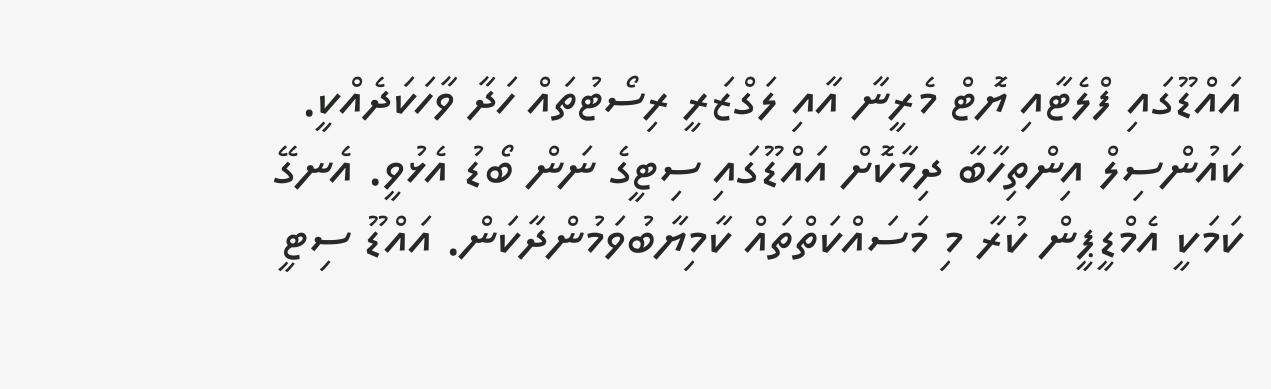އައްޑޫގައި ފްލެޓާއި ޔޮޓް މެރީނާ އާއި ލަގްޒަރީ ރިސޯޓުތައް ހަދާ ވާހަކަދެއްކީ. ކައުންސިލް އިންތިހާބާ ދިމާކޮށް އައްޑޫގައި ސިޓީގެ ނަން ބޯޑު އެޅުވީ. އެނގޭ ކަމަކީ އެމްޑީޕީން ކުރާ މި މަސައްކަތްތައް ކާމިޔާބުވަމުންދާކަން. އައްޑޫ ސިޓީ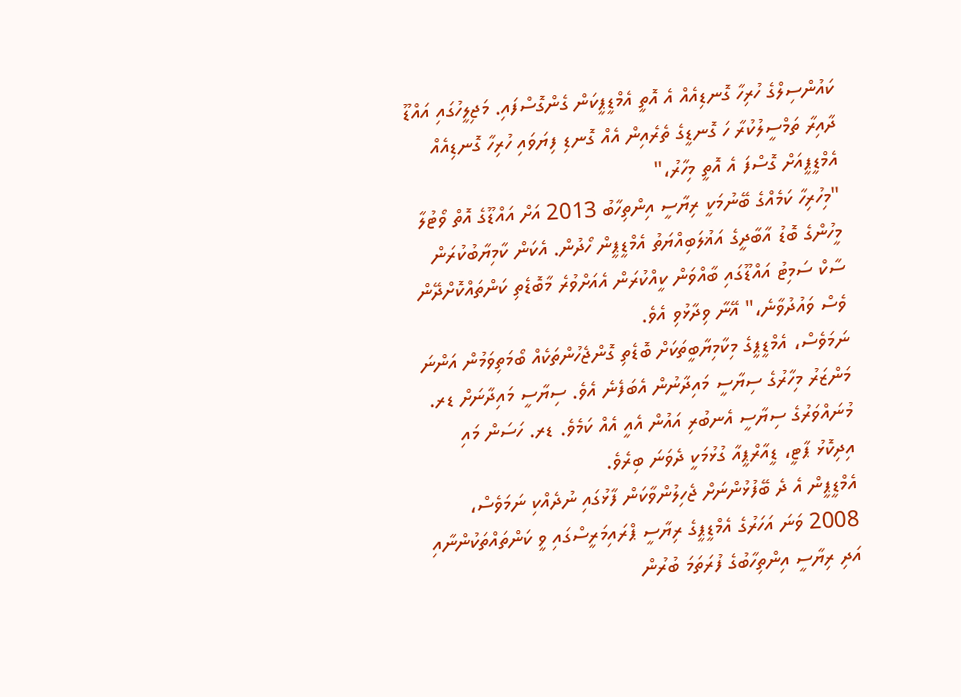ކައުންސިލްގެ ހުރިހާ ގޮނޑިއެއް އެ އޮތީ އެމްޑީޕީކަން ގެންގޮސްފައި. މަޖިލީހުގައި އައްޑޫ ދާއިރާ ތަމްސީލުކުރާ ހަ ގޮނޑީގެ ތެރެއިން އެއް ގޮނޑި ފިޔަވައި ހުރިހާ ގޮނޑިއެއް އެމްޑީޕީއަށް ގޮސްފަ އެ އޮތީ މިހާރު،"
"މިހުރިހާ ކަމެއްގެ ބޭނުމަކީ ރިޔާސީ އިންތިހާބު 2013 އަށް އައްޑޫގެ އޮތް ވޯޓުލާ މީހުންގެ ބޮޑު އާބާދީގެ އަޣުލަބިއްޔަތު އެމްޑީޕީން ހޯދުން. އެކަން ކާމިޔާބުކުރަން ސާކް ސަމިޓު އައްޑޫގައި ބާއްވަން ކީއްކުރަން އެއަށްވުރެ މާބޮޑެތި ކަންތައްކޮށްދޭން ވެސް ވައުދުވާނެ،" އޭނާ ވިދާޅުވި އެވެ.
ނަމަވެސް، އެމްޑީޕީގެ މިކާމިޔާބީތަކަށް ބޮޑެތި ގޮންޖެހުންތަކެއް ބޯމަތިވަމުން އަންނަ މަންޒަރު މިހާރުގެ ސިޔާސީ މައިދާނުން އެބަފެނެ އެވެ. ސިޔާސީ މައިދާނަށް ޑރ. މުނައްވަރުގެ ސިޔާސީ އެނބުރި އައުން އެއީ އެއް ކަމެވެ. ޑރ. ހަސަން މައި އިދިކޮޅު ޕާޓީ، ޑީއާރްޕީއާ ގުޅުމަކީ ދެވަނަ ބިރެވެ.
އެމްޑީޕީން އެ ދެ ބޭފުޅުންނަށް ޖެހިލުންވާކަން ފާޅުގައި ނުދެއްކި ނަމަވެސް، 2008 ވަނަ އަހަރުގެ އެމްޑީޕީގެ ރިޔާސީ ޕްރައިމަރީސްގައި ވީ ކަންތައްތަކުންނާއި އަދި ރިޔާސީ އިންތިހާބުގެ ފުރަތަމަ ބުރުން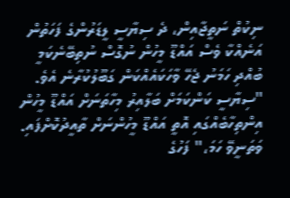ނިކުތް ނަތީޖާއިން، ދެ ސިޔާސީ ލީޑަރުންގެ ފަހަތުން އަނެއްކާ ވެސް އައްޑޫ މީހުން ނުގޮސް ނުތިބޭނެކަމީ ބުއްދި ހަމަނު ޖެހޭ ވާހަކައެއްކަން ގަބޫލުކުރާނެ އެވެ.
"ސިޔާސީ ކަންކަމަށް ބަލާއިރު މިހާތަނަށް އައްޑޫ މީހުން އިންތިހާބެއްގައި އޮތީ އައްޑޫ މީހުންނަށް ތާއީދުކޮށްފައި. ވަތަނީވޭ ހަމަ،" ފަހުގެ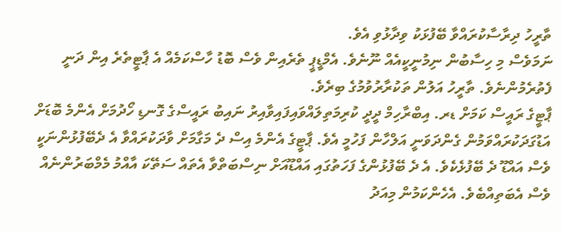ތާރީހު ދިރާސާކުރައްވާ ބޭފުޅަކު ވިދާޅުވި އެވެ.
ނަމަވެސް މި ހިސާބުން ނިމުނީކީއެއް ނޫނެވެ. އެމްޑީޕީ ތެރެއިން ވެސް ބޮޑު ހާސްކަމެއް އެ ޕާޓީތެރެ އިން ދަނީ ފެތުރެމުންނެވެ. ތާރީހު އަލުން ތަކުރާރުވުމުގެ ބިރެވެ.
ޕާޓީގެ ރައީސް ކަމަށް ޑރ. އިބްރާހިމް ދީދީ ކުރިމަތިލައްވައިފައިވާއިރު ނައިބު ރައީސްގެ ގޮނޑި ހޯދުމަށް އެންމެ ބޮޑަށް އަޑުގަދަކުރައްވަމުން ގެންދަވަނީ އަލްހާން ފަހުމީ އެވެ. ޕާޓީގެ އެންމެ އިސް ދެ މަގާމަށް ވާދަކުރައްވާ އެ ދެބޭފުޅުންނަކީ ވެސް އައްޑޫ ދެ ބޭފުޅެކެވެ. އެ ދެ ބޭފުޅުންގެ ފަހަތުގައި އައްޑޫއަށް ނިސްބަތްވާ އެތައް ސަތޭކަ އާއްމު މެމްބަރުންނެއް ވެސް އެބަތިއްބެވެ. އެހެންކަމުން މިއަދު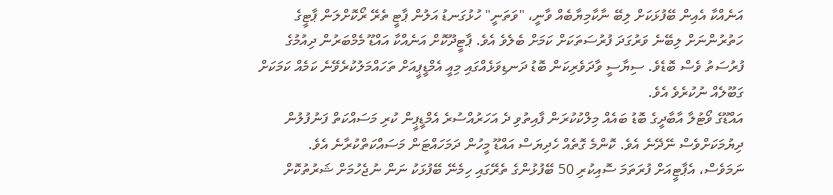އަނެއްކާ އެއިން ބޭފުޅަކަށް ލިބޭ ނާކާމިޔާބެއް ވާނީ، "ވަތަނީ" ހުޅުގަނޑު އަލުން ޕާޓީ ތެރޭ ރޯކޮށްލަން ޕާޓީގެ ހަތުރުންނަށް ލިބޭނެ ވަރުގަދަ ފުރުސަތަކަށް ކަމަށް ބެލެވެ އެވެ. ޕާޓީދޫކޮށް އަނެއްކާ އައްޑޫ މެމްބަރުން ދިއުމުގެ ފުރުސަތު ވެސް ބޮޑެވެ. ސިޔާސީ ވާދަވެރިކަން ބޮޑު ދަނޑިވަޅެއްގައި މިއީ އެމްޑީޕީއަށް ތަހައްމަލުކުރެވޭނެ ކަމެއް ކަމަކަށް ގަބޫލެއް ނުކުރެވެ އެވެ.
އައްޑޫގެ ވޯޓުލާ އާބާދީގެ ބޮޑު ބައެއް މިލްކުކުރަން ފާއިތުވި ދެ އަހަރުއްސުރެ އެމްޑީޕީން ކުރި މަސައްކަތް ފަނުފުލުން ދިޔުމަކަށްވެސް ނޭދޭނެ އެވެ. ކޮންމެ ގޮތެއް ހެދިޔަސް އައްޑޫ މީހުން ދަމަހައްޓަން މަސައްކަތްކުރާނެ އެވެ.
ނަމަވެސް، އެޕާޓީއަށް ފުރަތަމަ ސޮއިކުރި 50 ބޭފުޅުންގެ ތެރޭގައި ހިމެނޭ ބޭފުޅަކު ނަން ނުޖެހުމަށް ޝަރުތުކޮށް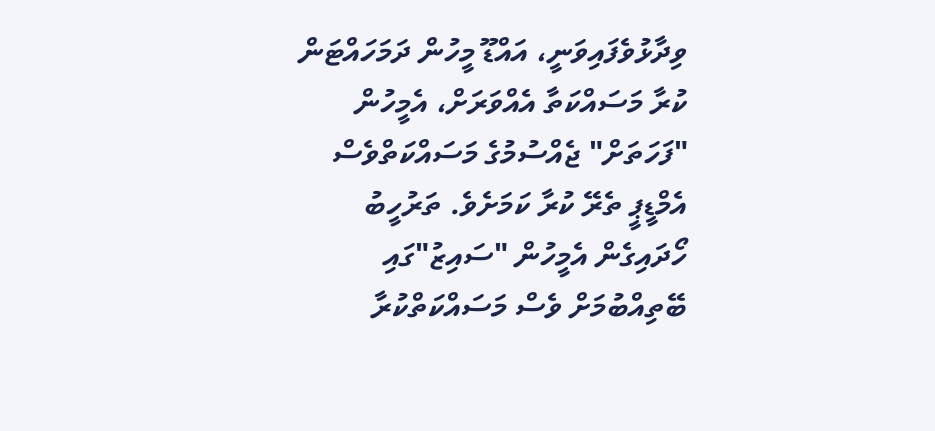ވިދާޅުވެފައިވަނީ، އައްޑޫ މީހުން ދަމަހައްޓަން ކުރާ މަސައްކަތާ އެއްވަރަށް، އެމީހުން "ފަހަތަށް" ޖެއްސުމުގެ މަސައްކަތްވެސް އެމްޑީޕީ ތެރޭ ކުރާ ކަމަށެވެ. ތަރުހީބު ހޯދައިގެން އެމީހުން "ސައިޒު"ގައި ބޭތިއްބުމަށް ވެސް މަސައްކަތްކުރާ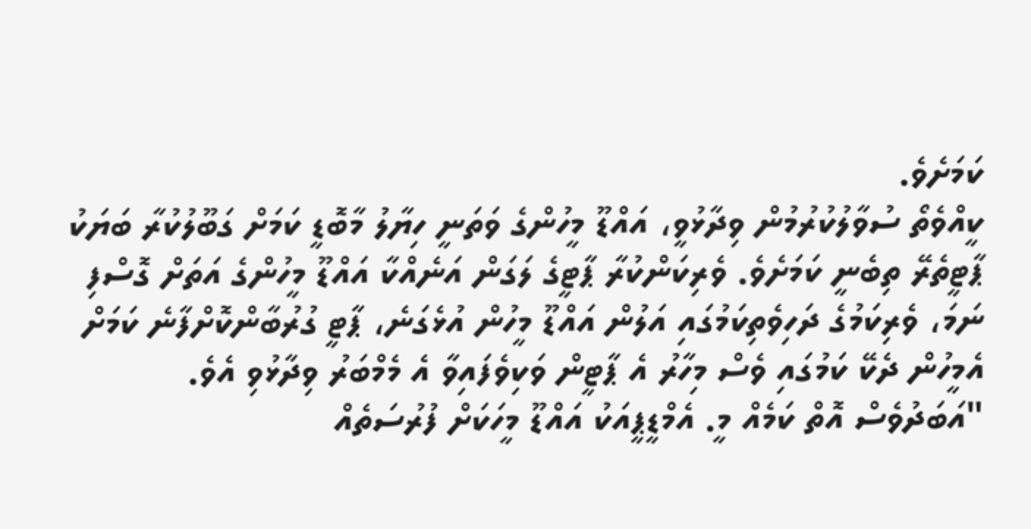ކަމަށެވެ.
ކީއްވެތޯ ސުވާލުކުރުމުން ވިދާޅުވީ، އައްޑޫ މީހުންގެ ވަތަނީ ހިޔާލު މާބޮޑީ ކަމަށް ގަބޫލުކުރާ ބަޔަކު ޕާޓީތެރޭ ތިބެނީ ކަމަށެވެ. ވެރިކަންކުރާ ޕާޓީގެ ލަގަން އަނެއްކާ އައްޑޫ މީހުންގެ އަތަށް ގޮސްފި ނަމަ، ވެރިކަމުގެ ދަހިވެތިކަމުގައި އަލުން އައްޑޫ މީހުން އުޅެގަނެ، ޕާޓީ ގުރުބާންކޮށްފާނެ ކަމަށް އެމީހުން ދެކޭ ކަމުގައި ވެސް މިހާރު އެ ޕާޓީން ވަކިވެފައިވާ އެ މެމްބަރު ވިދާޅުވި އެވެ.
"އަބަދުވެސް އޮތް ކަމެއް މީ. އެމްޑީޕީއަކު އައްޑޫ މީހަކަށް ފުރުސަތެއް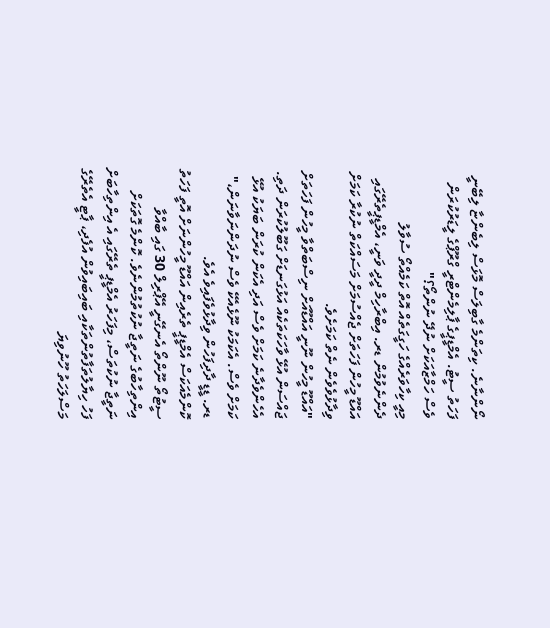ނޯންނާނެ. ކިތަންމެ ގާބިލަސް މޮޅަސް ލިބެންޏާ ލިބޭނީ ފަހަތު ސީޓު. އެމްޑީޕީގެ ޕާލިމެންޓްރީ ގްރޫޕްގެ ލީޑަރުކުރަން ވެސް ހަމްޒާއަކަށް ނުދޭ ނުންތޯ؟"
މިއީ ކިހާވަރެއްގެ ހަގީގަތެއް އޮތް ކަމެއްތޯ ސުވާލު ދެންނެވުމުން ޑރ. އިބްރާހިމް ދީދީ ވަނީ، އެމްޑީޕީތެރޭގައި އައްޑޫ މީހުން ފަހަތަށް ޖެއްސުމަށް މަސައްކަތް ނުކުރާ ކަމަށް ވިދާޅުވެވެން ނެތް ކަމަށެވެ.
"އައްޑޫ މީހުން ނޫނީ އައްޑޫއަށް ނިސްބަތްވާ މީހުން ފަހަތަށް ޖައްސަން އުޅޭ ވާހަކަތަކެއް އަޅުގަނޑަށް ގަބޫލުކުރަން ދަތި. އެހެންވެދާނެ ކަމަށް ވެސް އަދި އެކަން ކުރަން ބަޔަކު އުޅޭ ކަމަށް ވެސް. އެކަމަކު ނޫޅެއެކޭ ވެސް ނުދަންނަވާނަން،" ޑރ. ޑީޑީ ދާދިފަހުން ވިދާޅުވެފައިވެ އެވެ.
ކޮންމެއަކަސް އެމްޑީޕީ ތެރެއިން އައްޑޫ މީހުންނަށް އޮތީ ފަހަތު ސީޓުތޯ ނޫންތޯ އެނގޭނީ އޭޕްރިލް 30 ގައި ބާއްވާ އިންތިހާބުގެ ނަތީޖާ ނުކުތުމުންނެވެ. ކޮންމެ ގޮތަކަށް ނަތީޖާ ނުކުތަސް، މިފަހަރު އެމްޑީޕީ ތެރޭގައި އެ އިންތިހާބަށް ފަހު ހިޔާލުތަފާތުންތަކާއި ބައިބައިވުން އުފެދި، ޕާޓީ އެތެރޭގެ މަސްލަހަތު ހޫނުވިޔަ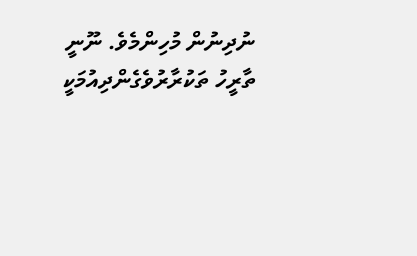ނުދިނުން މުހިންމެވެ. ނޫނީ ތާރީހު ތަކުރާރުވެގެންދިއުމަކީ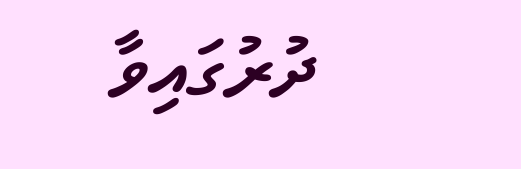ދުރުގައިވާ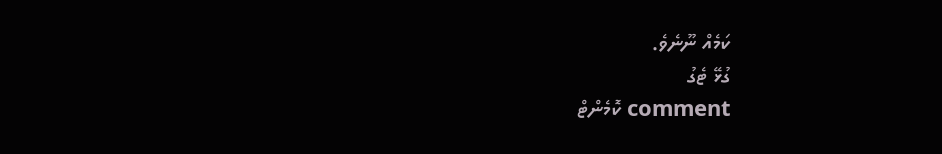ކަމެއް ނޫނެވެ.
ގުޅޭ ޓެގު
comment ކޮމެންޓް